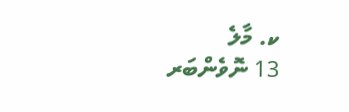ކ. މާލެ
13 ނޮވެންބަރ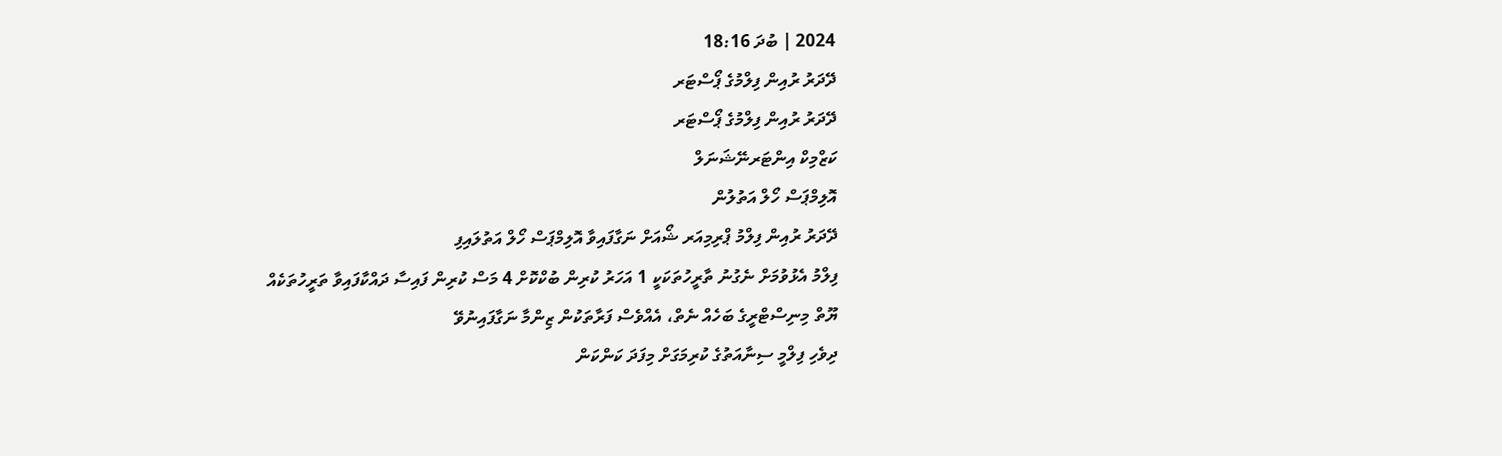2024 | ބުދަ 18:16
ދޭދަރު ރުއިން ފިލްމުގެ ޕޯސްޓަރ
ދޭދަރު ރުއިން ފިލްމުގެ ޕޯސްޓަރ
ކަޒްމިކް އިންޓަރނޭޝަނަލް
އޮލިމްޕަސް ހޯލް އަތުލުން
ދޭދަރު ރުއިން ފިލްމު ޕްރިމިއަރ ޝޯއަށް ނަގާފައިވާ އޮލިމްޕަސް ހޯލް އަތުލައިފި
ފިލްމު އެޅުވުމަށް ނެގުނު ތާރީހުތަކަކީ 1 އަހަރު ކުރިން ބުކްކޮށް 4 މަސް ކުރިން ފައިސާ ދައްކާފައިވާ ތަރީހުތަކެއް
ޔޫތް މިނިސްޓްރީގެ ބަހެއް ނެތް، އެއްވެސް ފަރާތަކުން ޒިންމާ ނަގާފައިނުވޭ
ދިވެހި ފިލްމީ ސިނާއަތުގެ ކުރިމަގަށް މިފަދަ ކަންކަން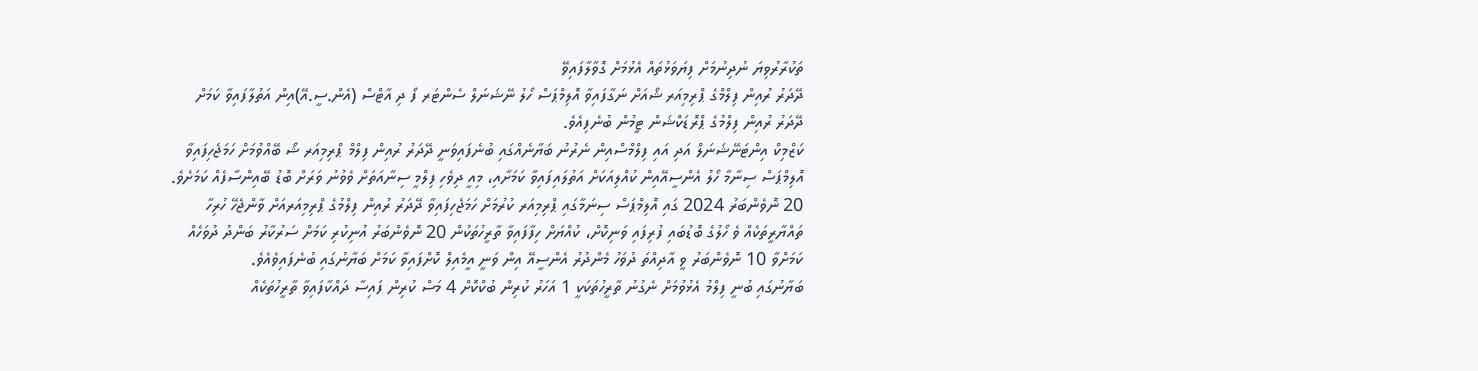ތަކުރާރުވިޔަ ނުދިނުމަށް ފިޔަވަޅުތައް އެޅުމަށް ގޮވާލާފައިވޭ
ދޭދަރު ރުއިން ފިލްމްގެ ޕްރިމިއަރ ޝޯއަށް ނަގާފައިވާ އޮލިމްޕަސް ހޯލު ނޭޝަނަލް ސެންޓަރ ފޯ ދި އާޓްސް (އެން.ސީ.އޭ)އިން އަތުލާފައިވާ ކަމަށް ދޭދަރު ރުއިން ފިލްމުގެ ޕްރޮޑަކްޝަން ޓީމުން ބުނެފިއެވެ.
ކަޒްމިކް އިންޓަނޭޝަނަލް އަދި އައި ފިލްމްސްއިން ނެރުނު ބަޔާނެއްގައި ބުނެފައިވަނީ ދޭދަރު ރުއިން ފިލްމް ޕްރިމިއަރ ޝޯ ބޭއްވުމަށް ހަމަޖެހިފައިވާ އޮލިމްޕަސް ސިނާމާ ހޯލު އެންސީއޭއިން ކުއްލިއަކަށް އަތުލައިފައިވާ ކަމަށާއި، މިއީ ދިވެހި ފިލްމީ ސިނާއަތަށް ވެވުނު ވަރަށް ބޮޑު ބޭއިންސާފެއް ކަމަށެވެ.
20 ނޮވެންބަރު 2024 ގައި އޮލިމްޕަސް ސިނަމާގައި ޕްރިމިއަރ ކުރުމަށް ހަމަޖެހިފައިވާ ދޭދަރު ރުއިން ފިލްމުގެ ޕްރިމިއަރއަށް ވާންޖެހޭ ހުރިހާ ތައްޔާރީތަކެއް ވެ ހޯލުގެ ބޮޑުބައި ފުރިފައި ވަނިކޮށް، ކުއްޔަށް ހިފާފައިވާ ތާރީހުތަކުން 20 ނޮވެންބަރު އުނިކުރި ކަމަށް ސަރުކާރު ބަންދު ދުވަހެއް ކަމަށްވާ 10 ނޮވެންބަރު ވީ އާދިއްތަ ދުވަހު މެންދުރު އެންސީއޭ އިން ވަނީ އީމެއިލް ކޮށްފައިވާ ކަމަށް ބަޔާނުގައި ބުނެފައިވެއެވެ.
ބަޔާނުގައި ބުނީ ފިލްމު އެޅުވުމަށް ނެގުނު ތާރީހުތަކަކީ 1 އަހަރު ކުރިން ބުކްކޮށް 4 މަސް ކުރިން ފައިސާ ދައްކާފައިވާ ތާރީހުތަކެއް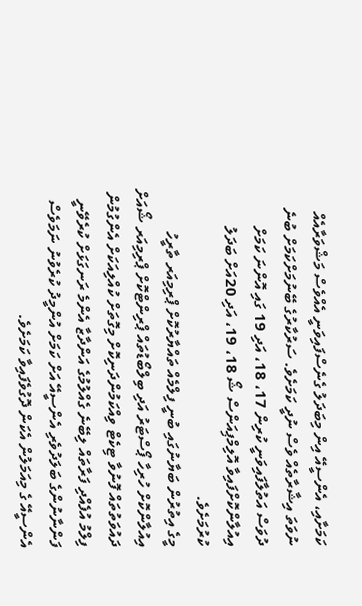ކަމަށާއި، އެންސީއޭ އިން މިބަދަލު ގެނެސްފައިވަނީ އެއްވެސް މަޝްވަރާއެއް ނުވަތަ އިޝާރާތެއް ވެސް ނުދީ ކަމަށެވެ. ސަރުކާރުގެ ބޭނުމަށްކަމަށް ބުނެ ދުވަސް އަތުލާފައިވަނީ ކުރިން 17، 18، އަދި 19 ގައި އޮންނަ ކަމަށް އިއުލާންކޮށްފައިވާ އޮލިމްޕިއަންސް ޝޯ 18، 19، އަދި 20އަށް ބަދަލު ކުރުމަށެވެ.
މީގެ އިތުރުން ބަޔާނުގައި ބުނީ ފިލްމެއް ތައްޔާރުކޮށް ޕްރިމިއަރ ތާރީހު އިއުލާންކޮށް ހުރިހާ ޕޯސްޓަރު އަދި ބިލްބޯޑުތައް ޕްރިންޓްކޮށް ޕްރިމިއަރ ޝޯއަށް ދައުވަތުތައް ފޮނުވާ ޓިކެޓް ވިއްކަމުންދަނިކޮށް މިގޮތަށް ކުއްލިއަކަށް އެންގުމުން ފިލްމު އުފެއްދި ފަރާތައް ލިބޭނެ ގެއްލުމުގެ އަންދާޒާ އެންމެ ރަނގަޅަށް ކުރެވޭނީ ފަންނާނުންގެ ބަލަދުވެރި އެންސީއޭ އަށް ކަމަށް އުންމީދު ކުރެވުނު ނަމަވެސް އެންސީއޭ ގެ މިއަމަލުން އެކަން ދޮގުވެފައިވާ ކަމަށެވެ.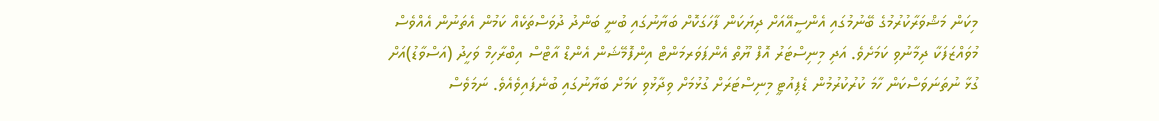މިކަން މަޝްވަރާކުރުމުގެ ބޭނުމުގައި އެންސީއޭއަށް ދިޔަކަން ފާހަގަކޮށް ބަޔާނުގައި ބުނީ ބަންދު ދުވަސްތަކެއް ކަމުން އެތަނުން އެއްވެސް މުވައްޒަފަކާ ދިމާނުވި ކަމަށެވެ. އަދި މިނިސްޓަރު އޮފް ޔޫތް އެންޕަވަރމަންޓް އިންފޮމޭޝަން އެންޑް އާޓްސް އިބްރާހިމް ވަހީދު (އަސްވާޑު)އަށް ގުޅާ ނުތަނަވަސްކަން ހާމަ ކުރުކުރުމުން ޑެޕިއުޓީ މިނިސްޓަރަށް ގުޅުމަށް ވިދާޅުވި ކަމަށް ބަޔާނުގައި ބުނެފައިވެއެވެ. ނަމަވެސް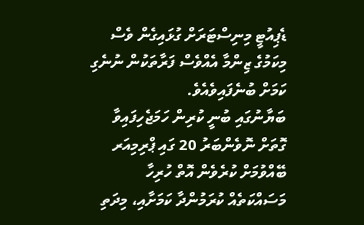ޑެޕިއުޓީ މިނިސްޓަރަށް ގުޅައިގެން ވެސް މިކަމުގެ ޒިންމާ އެއްވެސް ފަރާތަކުން ނުނެގި ކަމަށް ބުނެފައިވެއެވެ.
ބަޔާނުގައި ބުނީ ކުރިން ހަމަޖެހިފައިވާ ގޮތަށް ނޮވެންބަރު 20 ގައި ޕްރިމިއަރ ބޭއްވުމަށް ކުރެވެން އޮތް ހުރިހާ މަސައްކަތެއް ކުރަމުންދާ ކަމަށާއި، މިދަތި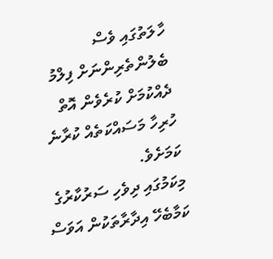ހާލަތުގައި ވެސް ބެލުންތެރިންނަށް ފިލްމު ދެއްކުމަށް ކުރެވެން އޮތް ހުރިހާ މަސައްކަތެއް ކުރާނެ ކަމަށެވެ.
މިކަމުގައި ދިވެހި ސަރުކާރުގެ ކަމާބެހޭ އިދާރާތަކުން އަވަސް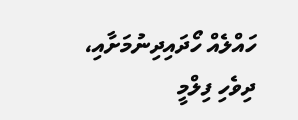ހައްލެއް ހޯދައިދިނުމަށާއި، ދިވެހި ފިލްމީ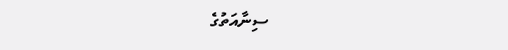ސިނާއަތުގެ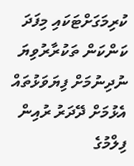ކުރިމަގަށްޓަކައި މިފަދަ ކަންކަން ތަކުރާރުވިޔަ ނުދިނުމަށް ފިޔަވަޅުތައް އެޅުމަށް ދޭދަރު ރުއިން ފިލްމުގެ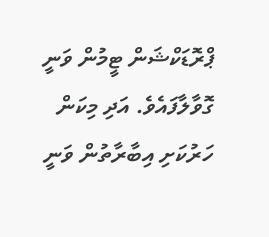ޕްރޮޑަކްޝަން ޓީމުން ވަނީ ގޮވާލާފައެވެ. އަދި މިކަން ހަރުކަށި އިބާރާތުން ވަނީ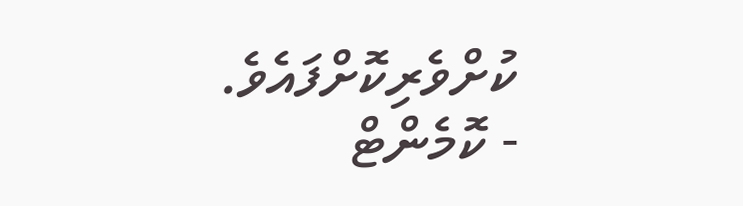ކުށްވެރިކޮށްފައެވެ.
- ކޮމެންޓް